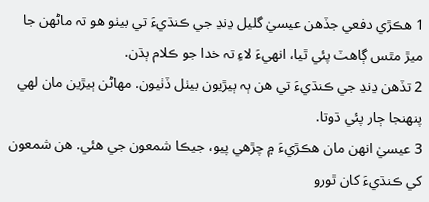1 ھڪڙي دفعي جڏھن عيسيٰ گليل ڍنڍ جي ڪنڌيءَ تي بيٺو ھو تہ ماڻھن جا ميڙ مٿس ڳاھٽ پئي ٿيا، انھيءَ لاءِ تہ خدا جو ڪلام ٻڌن.
2 تڏھن ڍنڍ جي ڪنڌيءَ تي ھن ٻہ ٻيڙيون بيٺل ڏٺيون. مھاڻن ٻيڙين مان لھي پنھنجا ڄار پئي ڌوتا.
3 عيسيٰ انھن مان ھڪڙيءَ ۾ چڙھي پيو، جيڪا شمعون جي ھئي. ھن شمعون کي ڪنڌيءَ کان ٿورو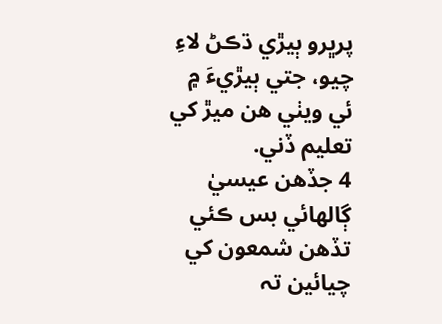پرڀرو ٻيڙي ڌڪڻ لاءِ چيو، جتي ٻيڙيءَ ۾ ئي ويٺي ھن ميڙ کي تعليم ڏني.
4 جڏھن عيسيٰ ڳالھائي بس ڪئي تڏھن شمعون کي چيائين تہ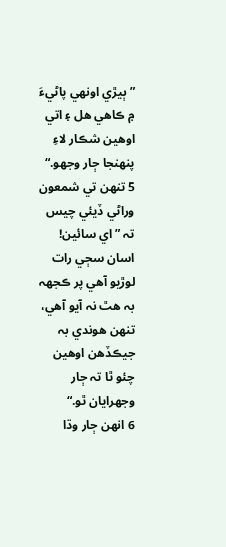”ٻيڙي اونھي پاڻيءَ ۾ ڪاھي ھل ۽ اتي اوھين شڪار لاءِ پنھنجا ڄار وجھو.“
5 تنھن تي شمعون وراڻي ڏيئي چيس تہ ”اي سائين! اسان سڄي رات لوڙيو آھي پر ڪجھہ بہ ھٿ نہ آيو آھي، تنھن ھوندي بہ جيڪڏھن اوھين چئو ٿا تہ ڄار وجھرايان ٿو.“
6 انھن ڄار وڌا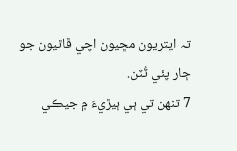تہ ايتريون مڇيون اچي ڦاٿيون جو ڄار پئي ٽُٽن.
7 تنھن تي ٻي ٻيڙيءَ ۾ جيڪي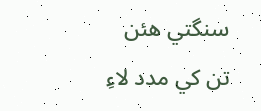سنگتي ھئن تن کي مدد لاءِ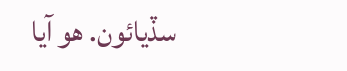سڏيائون. ھو آيا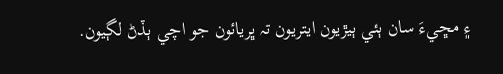۽ مڇيءَ سان ٻئي ٻيڙيون ايتريون تہ ڀريائون جو اچي ٻڏڻ لڳيون.